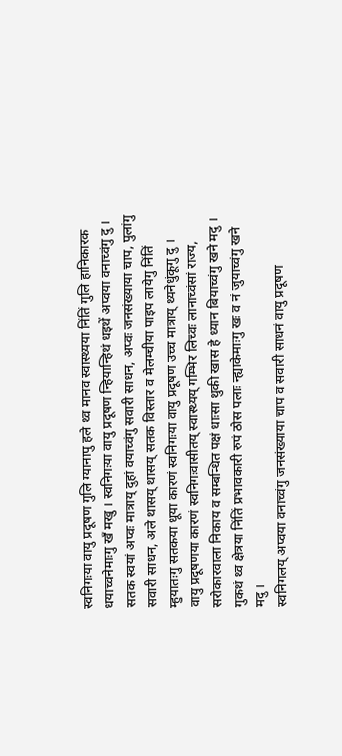स्वनिगःया वायु प्रदूषण गुलि ग्यानापु हले थ्व मानव स्वास्थ्यया निंतिं गुलि हानिकारक धयाच्वनेमाःगु खँ मखु । स्वनिगःया वायु प्रदूषण न्हियान्हिथं धइथें अप्वया वनाच्वंगु दु । सतक स्वयां अप्वः मात्राय् दुहां वयाच्वंगु सवारी साधन, अप्वः जनसंख्याया चाप, पुलांगु सवारी साधन, अले थासय् थासय् सतक विस्तार व मेलम्चीया पाइप लायेगु निंतिं म्हुयातःगु सतकया धूया कारणं स्वनिगःया वायु प्रदूषण उच्च मात्राय् थ्यनेधुंकूगु दु ।
वायु प्रदूषणया कारणं स्वनिगःवासीतय् स्वास्थ्यय् गम्भिर लिच्वः लानाच्वंसां राज्य, सरोकारवाला निकाय व सम्बन्धित पक्षं धाःसा थुकी खास हे ध्यान बियाच्वंगु खने मदु । गुकथं थ्व क्षेत्रया निंतिं प्रभावकारी रुपं ठोस पलाः न्ह्याकेमाःगु खः व नं जुयाच्वंगु खने मदु ।
स्वनिगलय् अप्वया वनाच्वंगु जनसंख्याया चाप व सवारी साधनं वायु प्रदूषण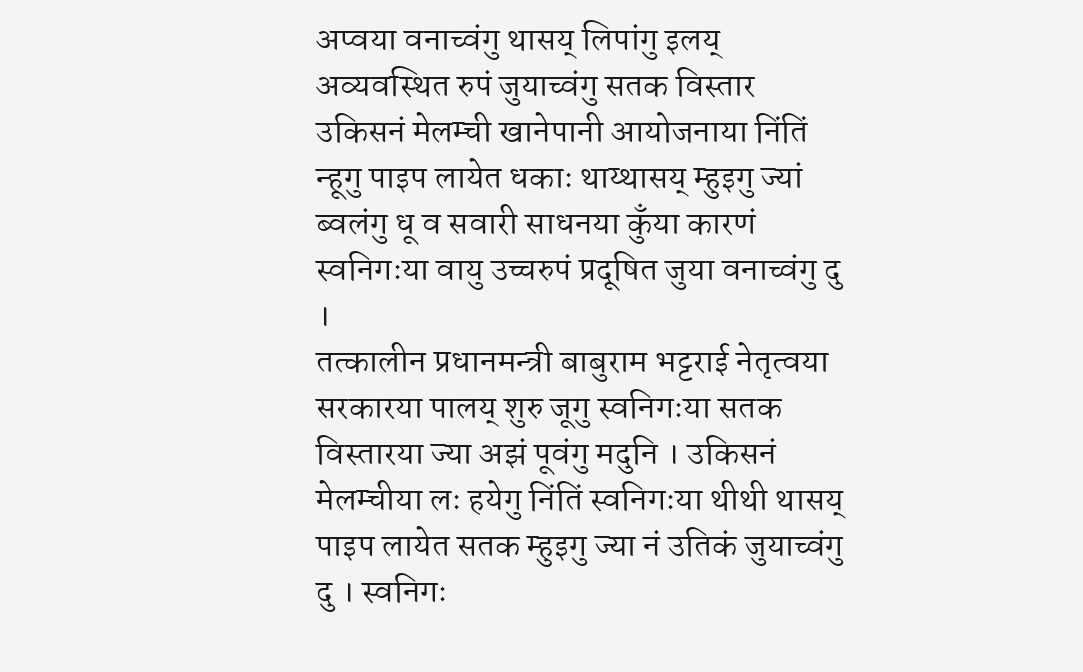अप्वया वनाच्वंगु थासय् लिपांगु इलय् अव्यवस्थित रुपं जुयाच्वंगु सतक विस्तार उकिसनं मेलम्ची खानेपानी आयोजनाया निंतिं न्हूगु पाइप लायेत धकाः थाय्थासय् म्हुइगु ज्यां ब्वलंगु धू व सवारी साधनया कुँया कारणं स्वनिगःया वायु उच्चरुपं प्रदूषित जुया वनाच्वंगु दु ।
तत्कालीन प्रधानमन्त्री बाबुराम भट्टराई नेतृत्वया सरकारया पालय् शुरु जूगु स्वनिगःया सतक विस्तारया ज्या अझं पूवंगु मदुनि । उकिसनं मेलम्चीया लः हयेगु निंतिं स्वनिगःया थीथी थासय् पाइप लायेत सतक म्हुइगु ज्या नं उतिकं जुयाच्वंगु दु । स्वनिगः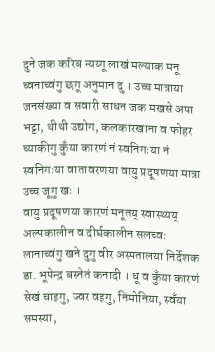दुने जक करिब न्यय्गू लाखं मल्याक मनू च्वनाच्वंगु छगू अनुमान दु । उच्च मात्राया जनसंख्या व सवारी साधन जक मखसे अपा भट्टा, थीथी उद्योग, कलकारखाना व फोहर च्याकीगु कुँया कारणं नं स्वनिगःया नं स्वनिगःया वातावरणया वायु प्रदूषणया मात्रा उच्च जूगु खः ।
वायु प्रदूषणया कारणं मनूतय् स्वास्थ्यय् अल्पकालीन व दीर्घकालीन सलच्वः लानाच्वंगु खने दुगु वीर अस्पतालया निर्देशक डा. भूपेन्द्र बस्नेतं कनादी । धू व कुँया कारणं सेखं चाइगु, ज्वर वइगु, निमोनिया, स्वँया समस्या,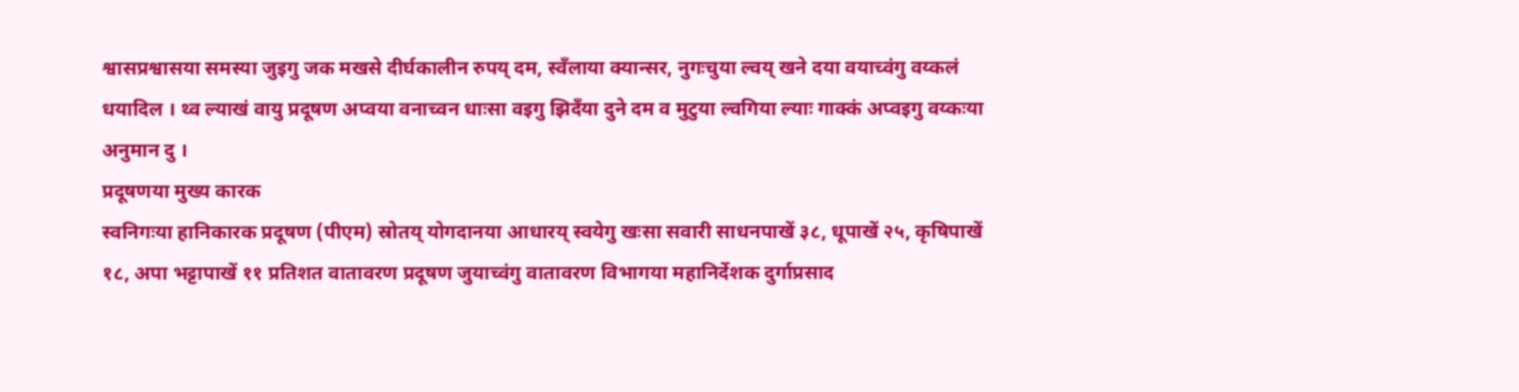श्वासप्रश्वासया समस्या जुइगु जक मखसे दीर्घकालीन रुपय् दम, स्वँलाया क्यान्सर, नुगःचुया ल्वय् खने दया वयाच्वंगु वय्कलं धयादिल । थ्व ल्याखं वायु प्रदूषण अप्वया वनाच्वन धाःसा वइगु झिदँया दुने दम व मुटुया ल्वगिया ल्याः गाक्कं अप्वइगु वय्कःया अनुमान दु ।
प्रदूषणया मुख्य कारक
स्वनिगःया हानिकारक प्रदूषण (पीएम) स्रोतय् योगदानया आधारय् स्वयेगु खःसा सवारी साधनपाखें ३८, धूपाखें २५, कृषिपाखें १८, अपा भट्टापाखें ११ प्रतिशत वातावरण प्रदूषण जुयाच्वंगु वातावरण विभागया महानिर्देशक दुर्गाप्रसाद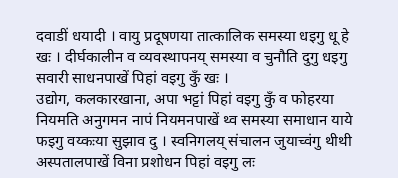दवाडीं धयादी । वायु प्रदूषणया तात्कालिक समस्या धइगु धू हे खः । दीर्घकालीन व व्यवस्थापनय् समस्या व चुनौति दुगु धइगु सवारी साधनपाखें पिहां वइगु कुँ खः ।
उद्योग, कलकारखाना, अपा भट्टां पिहां वइगु कुँ व फोहरया नियमति अनुगमन नापं नियमनपाखें थ्व समस्या समाधान याये फइगु वय्कःया सुझाव दु । स्वनिगलय् संचालन जुयाच्वंगु थीथी अस्पतालपाखें विना प्रशोधन पिहां वइगु लः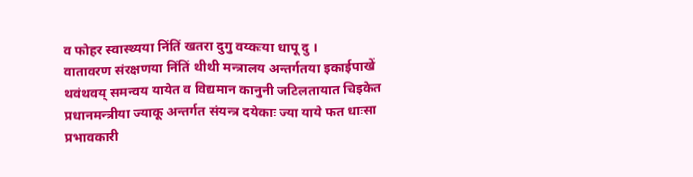व फोहर स्वास्थ्यया निंतिं खतरा दुगु वय्कःया धापू दु ।
वातावरण संरक्षणया निंतिं थीथी मन्त्रालय अन्तर्गतया इकाईपाखें थवंथवय् समन्वय यायेत व विद्यमान कानुनी जटिलतायात चिइकेत प्रधानमन्त्रीया ज्याकू अन्तर्गत संयन्त्र दयेकाः ज्या याये फत धाःसा प्रभावकारी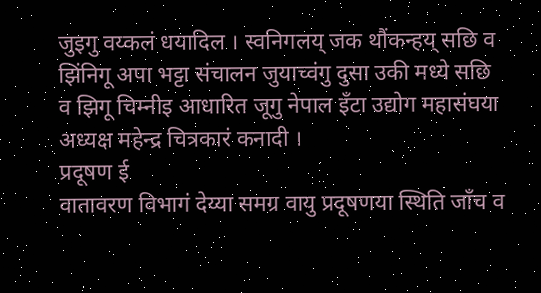जुइगु वय्कलं धयादिल । स्वनिगलय् जक थौंकन्हय् सछि व झिंनिगू अपा भट्टा संचालन जुयाच्वंगु दुसा उकी मध्ये सछि व झिगू चिम्नीइ आधारित जूगु नेपाल इँटा उद्योग महासंघया अध्यक्ष महेन्द्र चित्रकारं कनादी ।
प्रदूषण ई
वातावरण विभागं देय्या समग्र वायु प्रदूषणया स्थिति जाँच व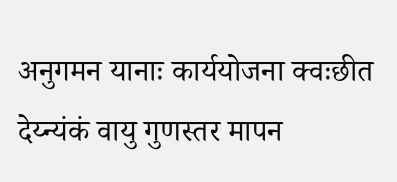अनुगमन यानाः कार्ययोजना क्वःछीत देय्न्यंकं वायु गुणस्तर मापन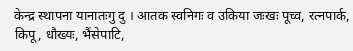केन्द्र स्थापना यानातःगु दु । आतक स्वनिगः व उकिया जःखः पूच्व, रत्नपार्क, किपू, धौख्यः, भैंसेपाटि,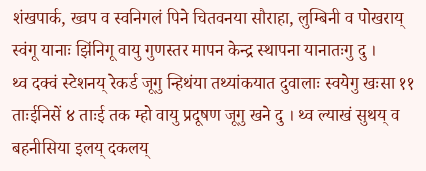शंखपार्क, ख्वप व स्वनिगलं पिने चितवनया सौराहा, लुम्बिनी व पोखराय् स्वंगू यानाः झिंनिगू वायु गुणस्तर मापन केन्द्र स्थापना यानातःगु दु ।
थ्व दक्वं स्टेशनय् रेकर्ड जूगु न्हिथंया तथ्यांकयात दुवालाः स्वयेगु खःसा ११ ताःईनिसें ४ ताःई तक म्हो वायु प्रदूषण जूगु खने दु । थ्व ल्याखं सुथय् व बहनीसिया इलय् दकलय्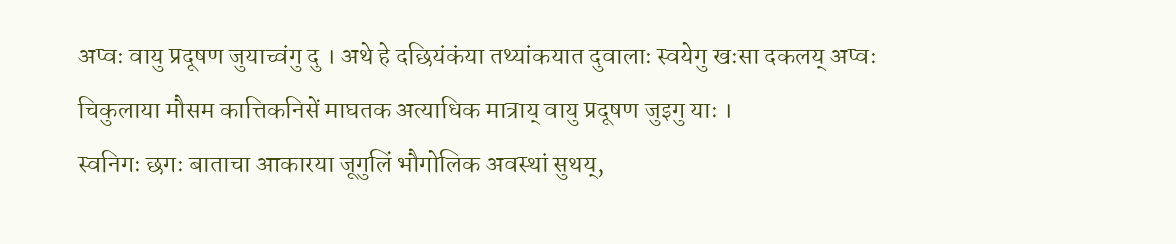अप्वः वायु प्रदूषण जुयाच्वंगु दु । अथे हे दछियंकंया तथ्यांकयात दुवालाः स्वयेगु खःसा दकलय् अप्वः चिकुलाया मौसम कात्तिकनिसें माघतक अत्याधिक मात्राय् वायु प्रदूषण जुइगु याः ।
स्वनिगः छगः बाताचा आकारया जूगुलिं भौगोलिक अवस्थां सुथय्,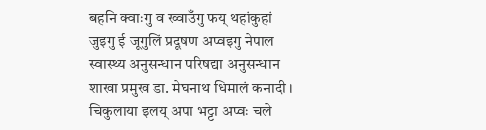बहनि क्वाःगु व ख्वाउँगु फय् थहांकुहां जुइगु ई जूगुलिं प्रदूषण अप्वइगु नेपाल स्वास्थ्य अनुसन्धान परिषद्या अनुसन्धान शाखा प्रमुख डा. मेघनाथ धिमालं कनादी । चिकुलाया इलय् अपा भट्टा अप्वः चले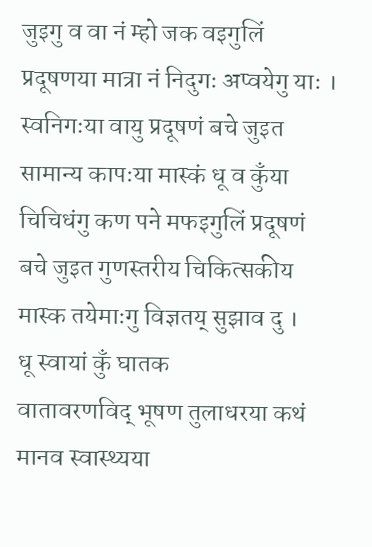जुइगु व वा नं म्हो जक वइगुलिं प्रदूषणया मात्रा नं निदुगः अप्वयेगु याः ।
स्वनिगःया वायु प्रदूषणं बचे जुइत सामान्य कापःया मास्कं धू व कुँया चिचिधंगु कण पने मफइगुलिं प्रदूषणं बचे जुइत गुणस्तरीय चिकित्सकीय मास्क तयेमाःगु विज्ञतय् सुझाव दु ।
धू स्वायां कुँ घातक
वातावरणविद् भूषण तुलाधरया कथं मानव स्वास्थ्यया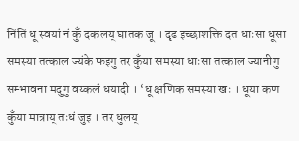निंतिं धू स्वयां नं कुँ दकलय् घातक जू । दृढ इच्छाशक्ति दत धाःसा धूसा समस्या तत्काल ज्यंके फइगु तर कुँया समस्या धाःसा तत्काल ज्यानीगु सम्भावना मदुगु वय्कलं धयादी । ‘धू क्षणिक समस्या खः । धूया कण कुँया मात्राय् तःधं जुइ । तर धुलय्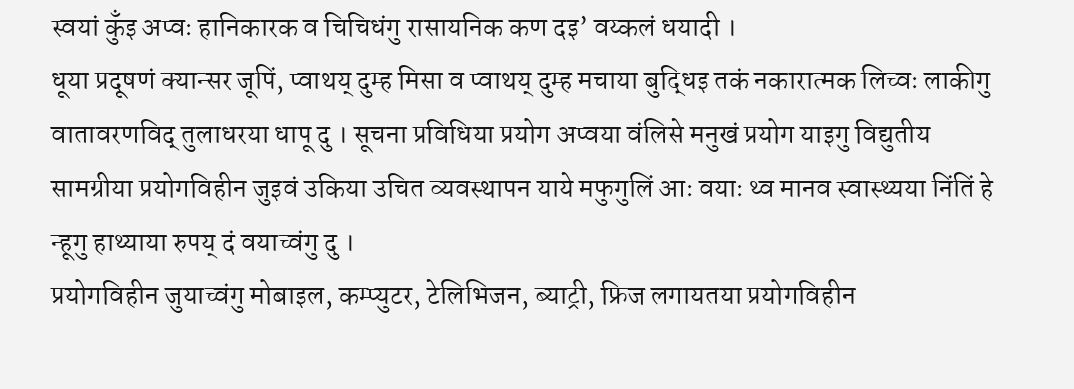स्वयां कुँइ अप्वः हानिकारक व चिचिधंगु रासायनिक कण दइ’ वय्कलं धयादी ।
धूया प्रदूषणं क्यान्सर जूपिं, प्वाथय् दुम्ह मिसा व प्वाथय् दुम्ह मचाया बुद्धिइ तकं नकारात्मक लिच्वः लाकीगु वातावरणविद् तुलाधरया धापू दु । सूचना प्रविधिया प्रयोग अप्वया वंलिसे मनुखं प्रयोग याइगु विद्युतीय सामग्रीया प्रयोगविहीन जुइवं उकिया उचित व्यवस्थापन याये मफुगुलिं आः वयाः थ्व मानव स्वास्थ्यया निंतिं हे न्हूगु हाथ्याया रुपय् दं वयाच्वंगु दु ।
प्रयोगविहीन जुयाच्वंगु मोबाइल, कम्प्युटर, टेलिभिजन, ब्याट्री, फ्रिज लगायतया प्रयोगविहीन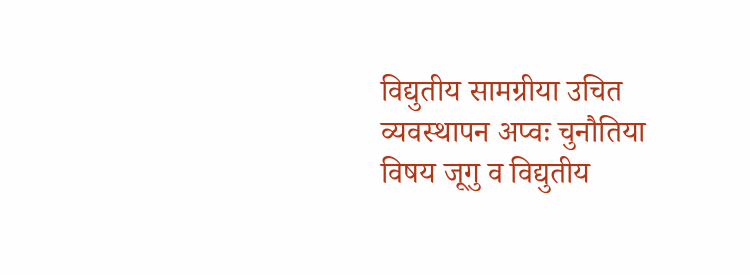विद्युतीय सामग्रीया उचित व्यवस्थापन अप्वः चुनौतिया विषय जूगु व विद्युतीय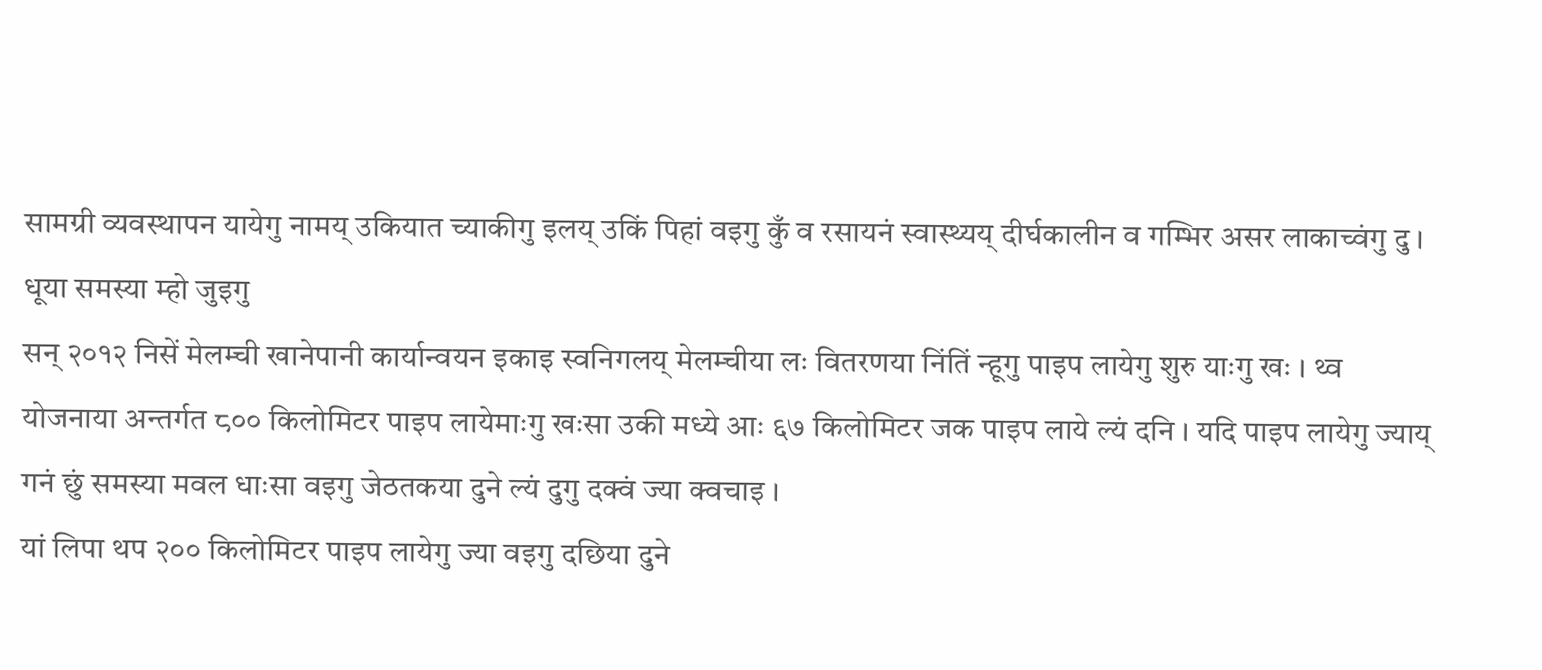सामग्री व्यवस्थापन यायेगु नामय् उकियात च्याकीगु इलय् उकिं पिहां वइगु कुँ व रसायनं स्वास्थ्यय् दीर्घकालीन व गम्भिर असर लाकाच्वंगु दु ।
धूया समस्या म्हो जुइगु
सन् २०१२ निसें मेलम्ची खानेपानी कार्यान्वयन इकाइ स्वनिगलय् मेलम्चीया लः वितरणया निंतिं न्हूगु पाइप लायेगु शुरु याःगु खः । थ्व योजनाया अन्तर्गत ८०० किलोमिटर पाइप लायेमाःगु खःसा उकी मध्ये आः ६७ किलोमिटर जक पाइप लाये ल्यं दनि । यदि पाइप लायेगु ज्याय् गनं छुं समस्या मवल धाःसा वइगु जेठतकया दुने ल्यं दुगु दक्वं ज्या क्वचाइ ।
यां लिपा थप २०० किलोमिटर पाइप लायेगु ज्या वइगु दछिया दुने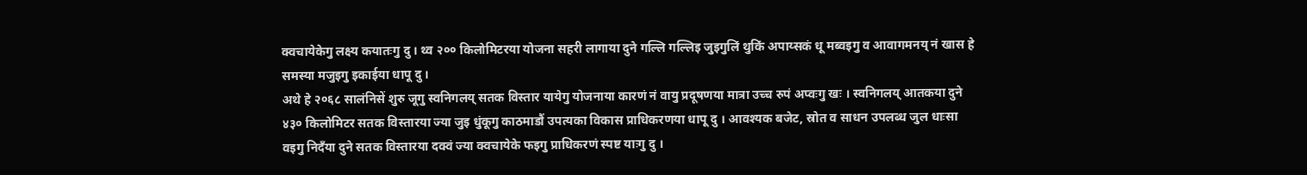क्वचायेकेगु लक्ष्य कयातःगु दु । थ्व २०० किलोमिटरया योजना सहरी लागाया दुने गल्लि गल्लिइ जुइगुलिं थुकिं अपाय्सकं धू मब्वइगु व आवागमनय् नं खास हे समस्या मजुइगु इकाईया धापू दु ।
अथे हे २०६८ सालंनिसें शुरु जूगु स्वनिगलय् सतक विस्तार यायेगु योजनाया कारणं नं वायु प्रदूषणया मात्रा उच्च रुपं अप्वःगु खः । स्वनिगलय् आतकया दुने ४३० किलोमिटर सतक विस्तारया ज्या जुइ धुंकूगु काठमाडौं उपत्यका विकास प्राधिकरणया धापू दु । आवश्यक बजेट, स्रोत व साधन उपलब्ध जुल धाःसा वइगु निदँया दुने सतक विस्तारया दक्वं ज्या क्वचायेके फइगु प्राधिकरणं स्पष्ट याःगु दु ।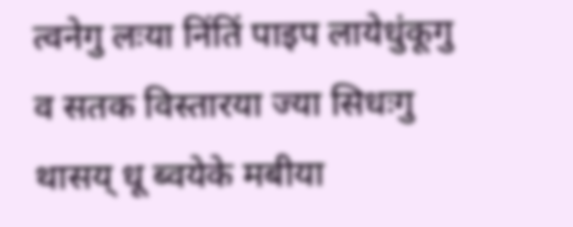त्वनेगु लःया निंतिं पाइप लायेधुंकूगु व सतक विस्तारया ज्या सिधःगु थासय् धू ब्वयेके मबीया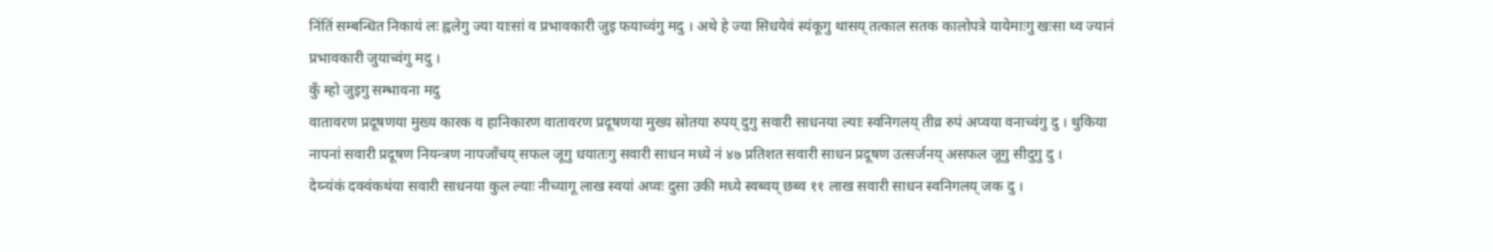निंतिं सम्बन्धित निकायं लः ह्वलेगु ज्या याःसां व प्रभावकारी जुइ फयाच्वंगु मदु । अथे हे ज्या सिधयेवं स्यंकूगु थासय् तत्काल सतक कालोपत्रे यायेमाःगु खःसा थ्व ज्यानं प्रभावकारी जुयाच्वंगु मदु ।
कुँ म्हो जुइगु सम्भावना मदु
वातावरण प्रदूषणया मुख्य कारक व हानिकारण वातावरण प्रदूषणया मुख्य स्रोतया रुपय् दुगु सवारी साधनया ल्याः स्वनिगलय् तीव्र रुपं अप्वया वनाच्वंगु दु । थुकिया नापनां सवारी प्रदूषण नियन्त्रण नापजाँचय् सफल जूगु धयातःगु सवारी साधन मध्ये नं ४७ प्रतिशत सवारी साधन प्रदूषण उत्सर्जनय् असफल जूगु सीदुगु दु ।
देय्न्यंकं दक्वंकथंया सवारी साधनया कुल ल्याः नीच्यागू लाख स्वयां अप्वः दुसा उकी मध्ये स्वब्वय् छब्व ११ लाख सवारी साधन स्वनिगलय् जक दु ।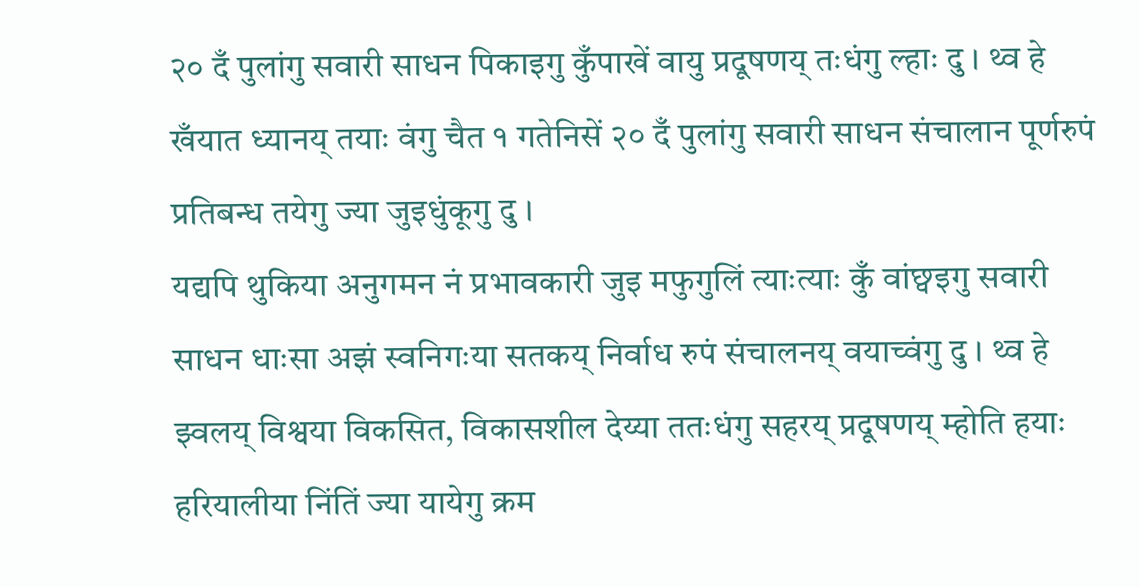२० दँ पुलांगु सवारी साधन पिकाइगु कुँपाखें वायु प्रदूषणय् तःधंगु ल्हाः दु । थ्व हे खँयात ध्यानय् तयाः वंगु चैत १ गतेनिसें २० दँ पुलांगु सवारी साधन संचालान पूर्णरुपं प्रतिबन्ध तयेगु ज्या जुइधुंकूगु दु ।
यद्यपि थुकिया अनुगमन नं प्रभावकारी जुइ मफुगुलिं त्याःत्याः कुँ वांछ्वइगु सवारी साधन धाःसा अझं स्वनिगःया सतकय् निर्वाध रुपं संचालनय् वयाच्वंगु दु । थ्व हे झ्वलय् विश्वया विकसित, विकासशील देय्या ततःधंगु सहरय् प्रदूषणय् म्होति हयाः हरियालीया निंतिं ज्या यायेगु क्रम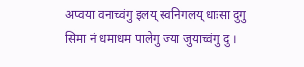अप्वया वनाच्वंगु इलय् स्वनिगलय् धाःसा दुगु सिमा नं धमाधम पालेगु ज्या जुयाच्वंगु दु ।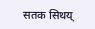सतक सिथय्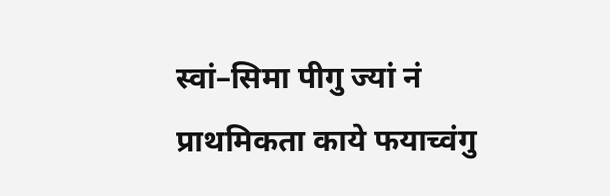स्वां–सिमा पीगु ज्यां नं प्राथमिकता काये फयाच्वंगु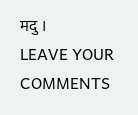मदु ।
LEAVE YOUR COMMENTS